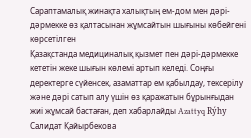Сараптамалық жинақта халықтың ем-дом мен дәрі-дәрмекке өз қалтасынан жұмсайтын шығыны көбейгені көрсетілген
Қазақстанда медициналық қызмет пен дәрі-дәрмекке кететін жеке шығын көлемі артып келеді. Соңғы деректерге сүйенсек, азаматтар ем қабылдау, тексерілу және дәрі сатып алу үшін өз қаражатын бұрынғыдан жиі жұмсай бастаған, деп хабарлайды Azattyq Rýhy Салидат Қайырбекова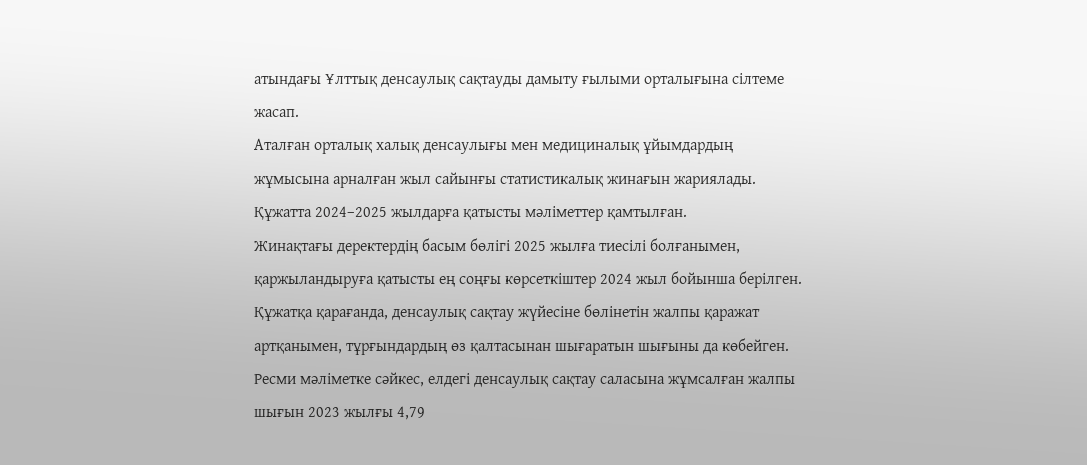атындағы Ұлттық денсаулық сақтауды дамыту ғылыми орталығына сілтеме жасап.
Аталған орталық халық денсаулығы мен медициналық ұйымдардың жұмысына арналған жыл сайынғы статистикалық жинағын жариялады. Құжатта 2024–2025 жылдарға қатысты мәліметтер қамтылған.
Жинақтағы деректердің басым бөлігі 2025 жылға тиесілі болғанымен, қаржыландыруға қатысты ең соңғы көрсеткіштер 2024 жыл бойынша берілген. Құжатқа қарағанда, денсаулық сақтау жүйесіне бөлінетін жалпы қаражат артқанымен, тұрғындардың өз қалтасынан шығаратын шығыны да көбейген.
Ресми мәліметке сәйкес, елдегі денсаулық сақтау саласына жұмсалған жалпы шығын 2023 жылғы 4,79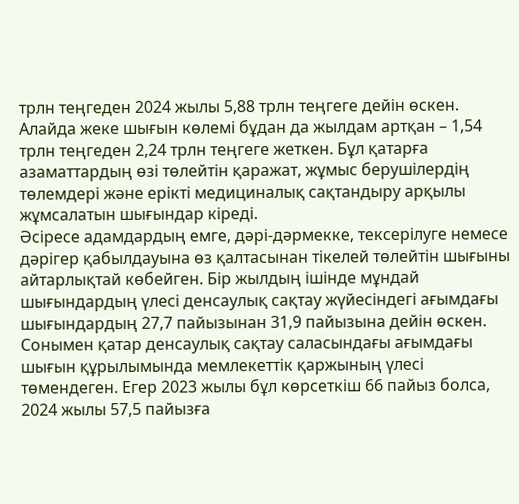трлн теңгеден 2024 жылы 5,88 трлн теңгеге дейін өскен. Алайда жеке шығын көлемі бұдан да жылдам артқан – 1,54 трлн теңгеден 2,24 трлн теңгеге жеткен. Бұл қатарға азаматтардың өзі төлейтін қаражат, жұмыс берушілердің төлемдері және ерікті медициналық сақтандыру арқылы жұмсалатын шығындар кіреді.
Әсіресе адамдардың емге, дәрі-дәрмекке, тексерілуге немесе дәрігер қабылдауына өз қалтасынан тікелей төлейтін шығыны айтарлықтай көбейген. Бір жылдың ішінде мұндай шығындардың үлесі денсаулық сақтау жүйесіндегі ағымдағы шығындардың 27,7 пайызынан 31,9 пайызына дейін өскен.
Сонымен қатар денсаулық сақтау саласындағы ағымдағы шығын құрылымында мемлекеттік қаржының үлесі төмендеген. Егер 2023 жылы бұл көрсеткіш 66 пайыз болса, 2024 жылы 57,5 пайызға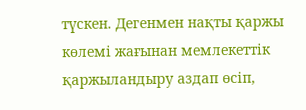түскен. Дегенмен нақты қаржы көлемі жағынан мемлекеттік қаржыландыру аздап өсіп,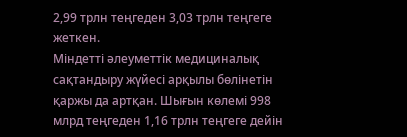2,99 трлн теңгеден 3,03 трлн теңгеге жеткен.
Міндетті әлеуметтік медициналық сақтандыру жүйесі арқылы бөлінетін қаржы да артқан. Шығын көлемі 998 млрд теңгеден 1,16 трлн теңгеге дейін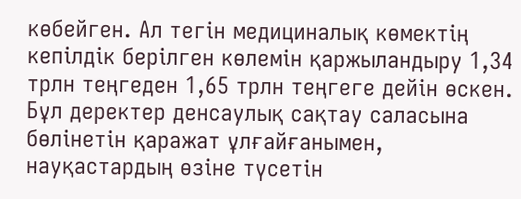көбейген. Ал тегін медициналық көмектің кепілдік берілген көлемін қаржыландыру 1,34 трлн теңгеден 1,65 трлн теңгеге дейін өскен.
Бұл деректер денсаулық сақтау саласына бөлінетін қаражат ұлғайғанымен, науқастардың өзіне түсетін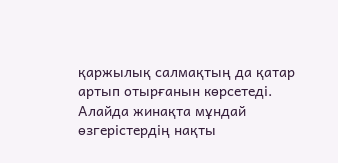қаржылық салмақтың да қатар артып отырғанын көрсетеді. Алайда жинақта мұндай өзгерістердің нақты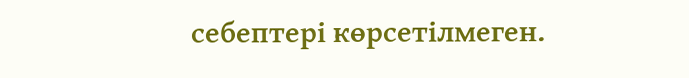себептері көрсетілмеген.